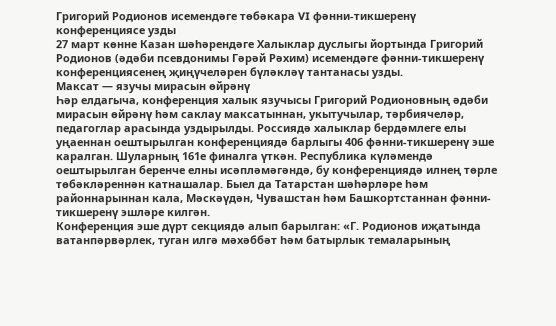Григорий Родионов исемендәге төбәкара VI фәнни-тикшеренү конференциясе узды
27 март көнне Казан шәһәрендәге Халыклар дуслыгы йортында Григорий Родионов (әдәби псевдонимы Гәрәй Рәхим) исемендәге фәнни-тикшеренү конференциясенең җиңүчеләрен бүләкләү тантанасы узды.
Максат — язучы мирасын өйрәнү
Һәр елдагыча, конференция халык язучысы Григорий Родионовның әдәби мирасын өйрәнү һәм саклау максатыннан, укытучылар, тәрбиячеләр, педагоглар арасында уздырылды. Россиядә халыклар бердәмлеге елы уңаеннан оештырылган конференциядә барлыгы 406 фәнни-тикшеренү эше каралган. Шуларның 161е финалга үткән. Республика күләмендә оештырылган беренче елны исәпләмәгәндә, бу конференциядә илнең төрле төбәкләреннән катнашалар. Быел да Татарстан шәһәрләре һәм районнарыннан кала, Мәскәүдән, Чувашстан һәм Башкортстаннан фәнни-тикшеренү эшләре килгән.
Конференция эше дүрт секциядә алып барылган: «Г. Родионов иҗатында ватанпәрвәрлек, туган илгә мәхәббәт һәм батырлык темаларының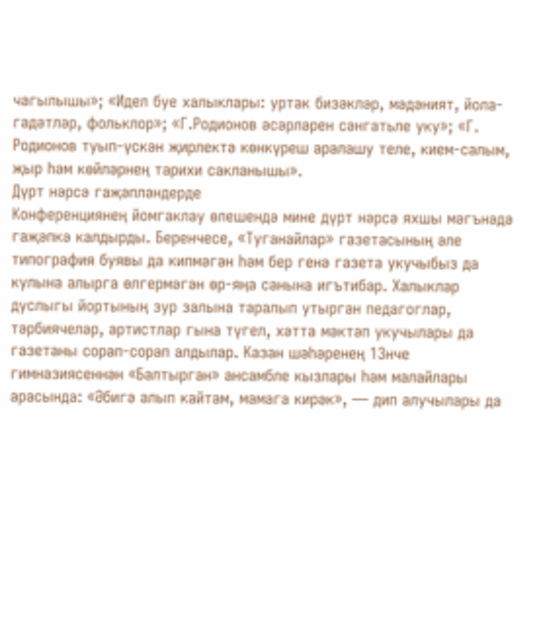чагылышы»; «Идел буе халыклары: уртак бизәкләр, мәдәният, йола-гадәтләр, фольклор»; «Г.Родионов әсәрләрен сәнгатьле уку»; «Г. Родионов туып-үскән җирлектә көнкүреш аралашу теле, кием-салым, җыр һәм көйләрнең тарихи сакланышы».
Дүрт нәрсә гаҗәпләндерде
Конференциянең йомгаклау өлешендә мине дүрт нәрсә яхшы мәгънәдә гаҗәпкә калдырды. Беренчесе, «Туганайлар» газетасының әле типография буявы да кипмәгән һәм бер генә газета укучыбыз да кулына алырга өлгермәгән өр-яңа санына игътибар. Халыклар дуслыгы йортының зур залына таралып утырган педагоглар, тәрбиячеләр, артистлар гына түгел, хәтта мәктәп укучылары да газетаны сорап-сорап алдылар. Казан шәһәренең 13нче гимназиясеннән «Балтырган» ансамбле кызлары һәм малайлары арасында: «Әбигә алып кайтам, мамага кирәк», — дип алучылары да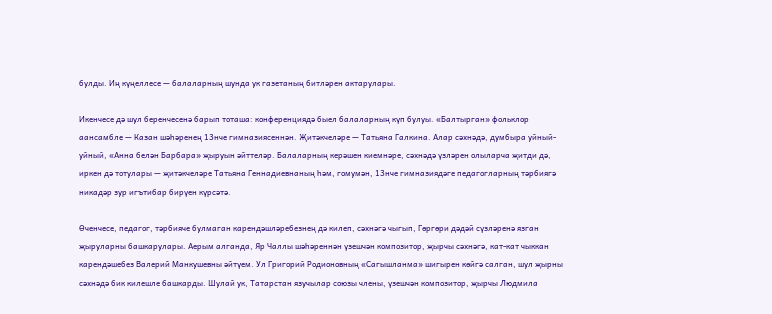булды. Иң күңеллесе — балаларның шунда ук газетаның битләрен актарулары.

Икенчесе дә шул беренчесенә барып тоташа: конференциядә быел балаларның күп булуы. «Балтырган» фольклор аансамбле — Казан шәһәренең 13нче гимназиясеннән. Җитәкчеләре — Татьяна Галкина. Алар сәхнәдә, думбыра уйный-уйный, «Анна белән Барбара» җыруын әйттеләр. Балаларның керәшен киемнәре, сәхнәдә үзләрен олыларча җитди дә, иркен дә тотулары — җитәкчеләре Татьяна Геннадиевнаның һәм, гомумән, 13нче гимназиядәге педагогларның тәрбиягә никадәр зур игътибар бирүен күрсәтә.

Өченчесе, педагог, тәрбияче булмаган карендәшләребезнең дә килеп, сәхнәгә чыгып, Гөргөри дәдәй сүзләренә язган җыруларны башкарулары. Аерым алганда, Яр Чаллы шәһәреннән үзешчән композитор, җырчы сәхнәгә, кат-кат чыккан карендәшебез Валерий Манкушевны әйтүем. Ул Григорий Родионовның «Сагышланма» шигырен көйгә салган, шул җырны сәхнәдә бик килешле башкарды. Шулай ук, Татарстан язучылар союзы члены, үзешчән композитор, җырчы Людмила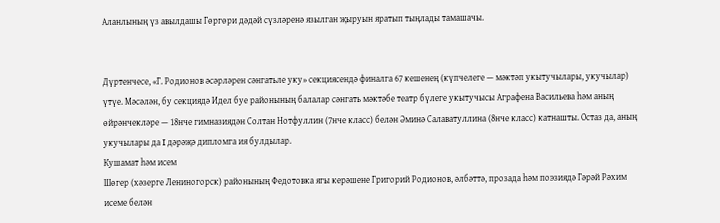Аланлының үз авылдашы Гөргөри дәдәй сүзләренә язылган җыруын яратып тыңлады тамашачы.


Дүртенчесе, «Г. Родионов әсәрләрен сәнгатьле уку» секциясендә финалга 67 кешенең (күпчелеге — мәктәп укытучылары, укучылар) үтүе. Мәсәлән, бу секциядә Идел буе районының балалар сәнгать мәктәбе театр бүлеге укытучысы Аграфена Васильева һәм аның өйрәнчекләре — 18нче гимназиядән Солтан Нотфуллин (7нче класс) белән Әминә Салаватуллина (8нче класс) катнашты. Остаз да, аның укучылары да I дәрәҗә дипломга ия булдылар.
Кушамат һәм исем
Шөгер (хәзерге Лениногорск) районының Федотовка ягы керәшене Григорий Родионов, әлбәттә, прозада һәм поэзиядә Гәрәй Рәхим исеме белән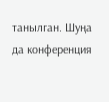танылган. Шуңа да конференция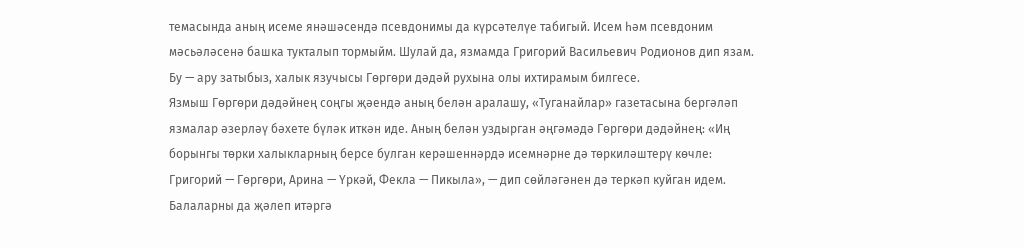темасында аның исеме янәшәсендә псевдонимы да күрсәтелүе табигый. Исем һәм псевдоним мәсьәләсенә башка тукталып тормыйм. Шулай да, язмамда Григорий Васильевич Родионов дип язам. Бу — ару затыбыз, халык язучысы Гөргөри дәдәй рухына олы ихтирамым билгесе.
Язмыш Гөргөри дәдәйнең соңгы җәендә аның белән аралашу, «Туганайлар» газетасына бергәләп язмалар әзерләү бәхете бүләк иткән иде. Аның белән уздырган әңгәмәдә Гөргөри дәдәйнең: «Иң борынгы төрки халыкларның берсе булган керәшеннәрдә исемнәрне дә төркиләштерү көчле: Григорий — Гөргөри, Арина — Үркәй, Фекла — Пикыла», — дип сөйләгәнен дә теркәп куйган идем.
Балаларны да җәлеп итәргә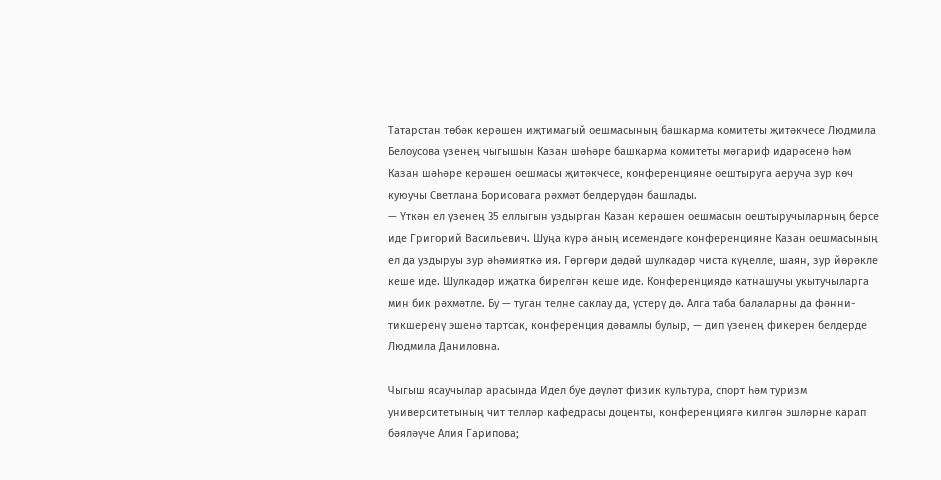Татарстан төбәк керәшен иҗтимагый оешмасының башкарма комитеты җитәкчесе Людмила Белоусова үзенең чыгышын Казан шәһәре башкарма комитеты мәгариф идарәсенә һәм Казан шәһәре керәшен оешмасы җитәкчесе, конференцияне оештыруга аеруча зур көч куюучы Светлана Борисовага рәхмәт белдерүдән башлады.
— Үткән ел үзенең 35 еллыгын уздырган Казан керәшен оешмасын оештыручыларның берсе иде Григорий Васильевич. Шуңа күрә аның исемендәге конференцияне Казан оешмасының ел да уздыруы зур әһәмияткә ия. Гөргөри дәдәй шулкадәр чиста күңелле, шаян, зур йөрәкле кеше иде. Шулкадәр иҗатка бирелгән кеше иде. Конференциядә катнашучы укытучыларга мин бик рәхмәтле. Бу — туган телне саклау да, үстерү дә. Алга таба балаларны да фәнни-тикшеренү эшенә тартсак, конференция дәвамлы булыр, — дип үзенең фикерен белдерде Людмила Даниловна.

Чыгыш ясаучылар арасында Идел буе дәүләт физик культура, спорт һәм туризм университетының чит телләр кафедрасы доценты, конференциягә килгән эшләрне карап бәяләүче Алия Гарипова;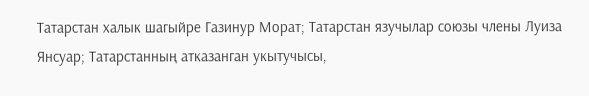Татарстан халык шагыйре Газинур Морат; Татарстан язучылар союзы члены Луиза Янсуар; Татарстанның атказанган укытучысы,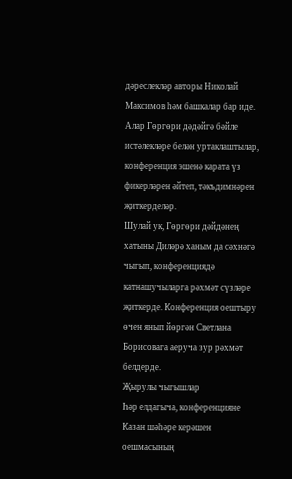дәреслекләр авторы Николай Максимов һәм башкалар бар иде. Алар Гөргөри дәдәйгә бәйле истәлекләре белән уртаклаштылар, конференция эшенә карата үз фикерләрен әйтеп, тәкъдимнәрен җиткерделәр.
Шулай ук, Гөргөри дәйдәнең хатыны Диләрә ханым да сәхнәгә чыгып, конференциядә катнашучыларга рәхмәт сүзләре җиткерде. Конференция оештыру өчен янып йөргән Светлана Борисовага аеруча зур рәхмәт белдерде.
Җырулы чыгышлар
Һәр елдагыча, конференцияне Казан шәһәре керәшен оешмасының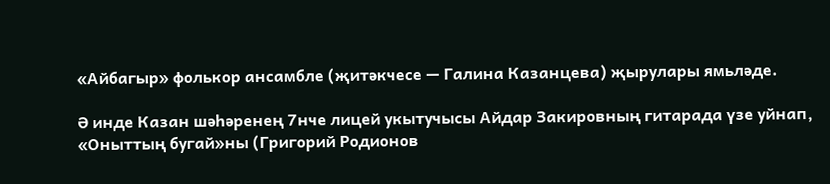«Айбагыр» фолькор ансамбле (җитәкчесе — Галина Казанцева) җырулары ямьләде.

Ә инде Казан шәһәренең 7нче лицей укытучысы Айдар Закировның гитарада үзе уйнап, «Оныттың бугай»ны (Григорий Родионов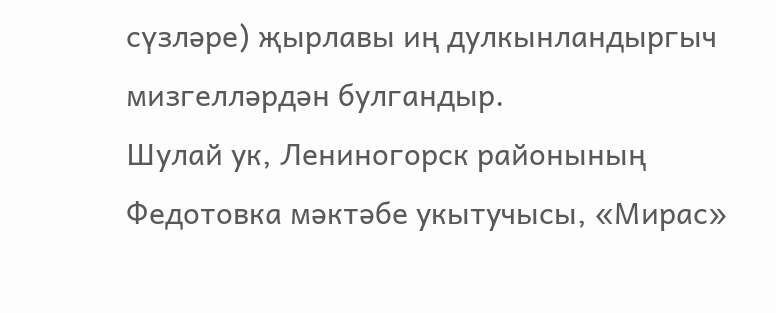сүзләре) җырлавы иң дулкынландыргыч мизгелләрдән булгандыр.
Шулай ук, Лениногорск районының Федотовка мәктәбе укытучысы, «Мирас»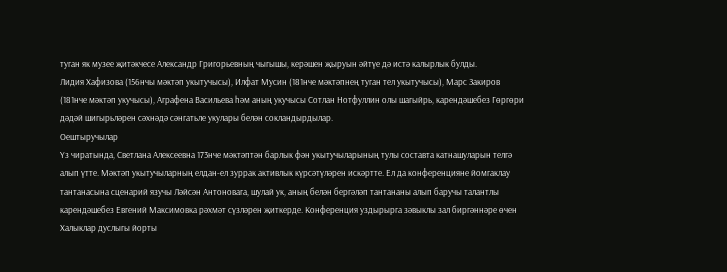туган як музее җитәкчесе Александр Григорьевның чыгышы, керәшен җыруын әйтүе дә истә калырлык булды.
Лидия Хафизова (156нчы мәктәп укытучысы), Илфат Мусин (181нче мәктәпнең туган тел укытучысы), Марс Закиров (181нче мәктәп укучысы), Аграфена Васильева һәм аның укучысы Сотлан Нотфуллин олы шагыйрь, карендәшебез Гөргөри дәдәй шигырьләрен сәхнәдә сәнгатьле укулары белән сокландырдылар.
Оештыручылар
Үз чиратында, Светлана Алексеевна 173нче мәктәптән барлык фән укытучыларының тулы составта катнашуларын телгә алып үтте. Мәктәп укытучыларның елдан-ел зуррак активлык күрсәтүләрен искәртте. Ел да конференцияне йомгаклау тантанасына сценарий язучы Ләйсән Антоновага, шулай ук, аның белән бергәләп тантананы алып баручы талантлы карендәшебез Евгений Максимовка рәхмәт сүзләрен җиткерде. Конференция уздырырга зәвыклы зал биргәннәре өчен Халыклар дуслыгы йорты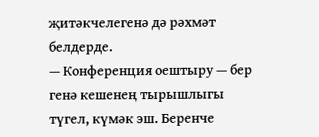җитәкчелегенә дә рәхмәт белдерде.
— Конференция оештыру — бер генә кешенең тырышлыгы түгел, күмәк эш. Беренче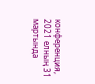конференция, 2021 елның 31 мартында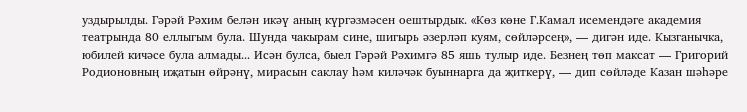уздырылды. Гәрәй Рәхим белән икәү аның күргәзмәсен оештырдык. «Көз көне Г.Камал исемендәге академия театрында 80 еллыгым була. Шунда чакырам сине, шигырь әзерләп куям, сөйләрсең», — дигән иде. Кызганычка, юбилей кичәсе була алмады... Исән булса, быел Гәрәй Рәхимгә 85 яшь тулыр иде. Безнең төп максат — Григорий Родионовның иҗатын өйрәнү, мирасын саклау һәм киләчәк буыннарга да җиткерү, — дип сөйләде Казан шәһәре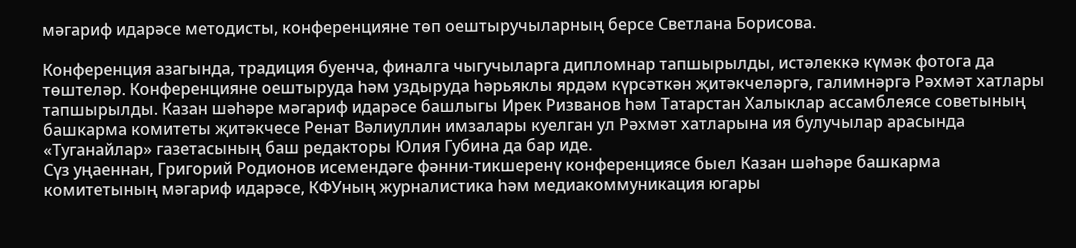мәгариф идарәсе методисты, конференцияне төп оештыручыларның берсе Светлана Борисова.

Конференция азагында, традиция буенча, финалга чыгучыларга дипломнар тапшырылды, истәлеккә күмәк фотога да төштеләр. Конференцияне оештыруда һәм уздыруда һәрьяклы ярдәм күрсәткән җитәкчеләргә, галимнәргә Рәхмәт хатлары тапшырылды. Казан шәһәре мәгариф идарәсе башлыгы Ирек Ризванов һәм Татарстан Халыклар ассамблеясе советының башкарма комитеты җитәкчесе Ренат Вәлиуллин имзалары куелган ул Рәхмәт хатларына ия булучылар арасында «Туганайлар» газетасының баш редакторы Юлия Губина да бар иде.
Сүз уңаеннан, Григорий Родионов исемендәге фәнни-тикшеренү конференциясе быел Казан шәһәре башкарма комитетының мәгариф идарәсе, КФУның журналистика һәм медиакоммуникация югары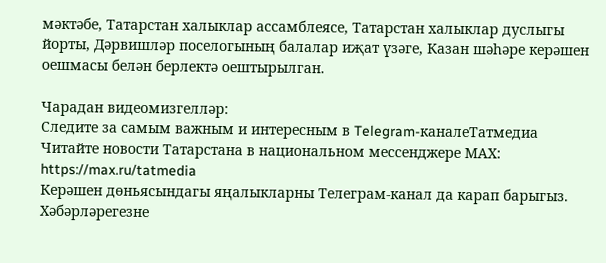мәктәбе, Татарстан халыклар ассамблеясе, Татарстан халыклар дуслыгы йорты, Дәрвишләр поселогының балалар иҗат үзәге, Казан шәһәре керәшен оешмасы белән берлектә оештырылган.

Чарадан видеомизгелләр:
Следите за самым важным и интересным в Telegram-каналеТатмедиа
Читайте новости Татарстана в национальном мессенджере MАХ: https://max.ru/tatmedia
Керәшен дөньясындагы яңалыкларны Телеграм-канал да карап барыгыз.
Хәбәрләрегезне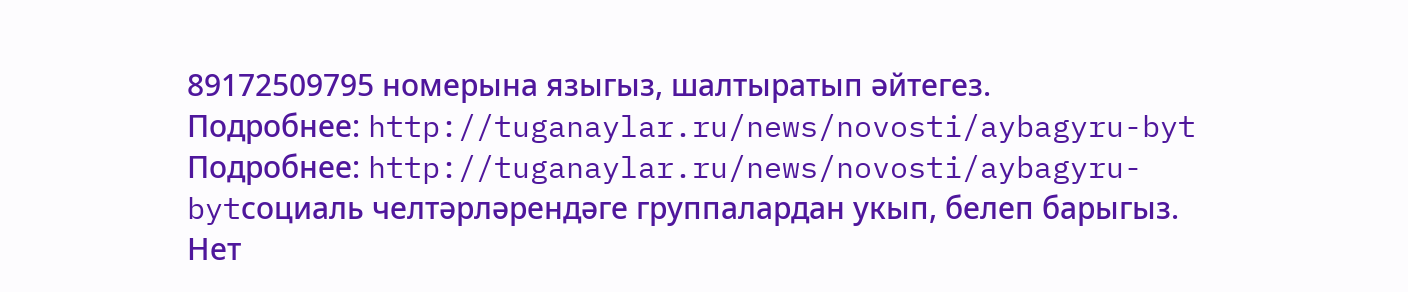89172509795 номерына языгыз, шалтыратып әйтегез.
Подробнее: http://tuganaylar.ru/news/novosti/aybagyru-byt
Подробнее: http://tuganaylar.ru/news/novosti/aybagyru-bytсоциаль челтәрләрендәге группалардан укып, белеп барыгыз.
Нет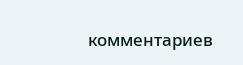комментариев